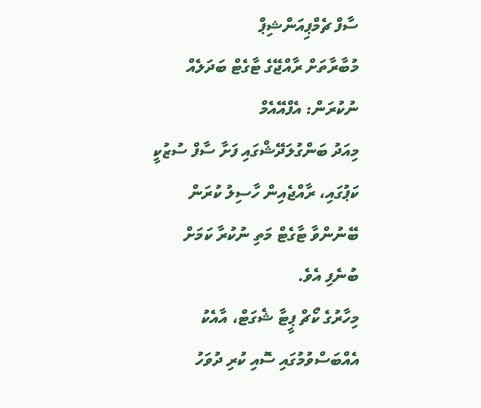ސާފް ޗެމްޕިއަންޝިޕް
މުބާރާތަށް ރާއްޖޭގެ ޓާގެޓް ބަދަލެއް ނުކުރަން: އެފްއޭއެމް
މިއަދު ބަންގުލަދޭޝްގައި ފަށާ ސާފް ސުޒުކީ ކަޕުގައި، ރާއްޖެއިން ހާސިލު ކުރަން ބޭނުންވާ ޓާގެޓް މަތި ނުކުރާ ކަމަށް ބުނެފި އެވެ.
މިހާރުގެ ކޯޗް ޕީޓާ ޝެގަޓް، އާއެކު އެއްބަސްވުމުގައި ސޮއި ކުރި ދުވަހު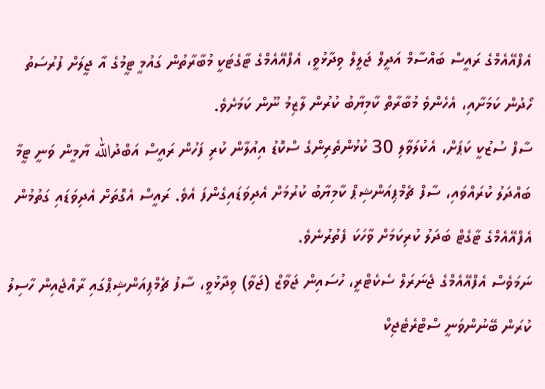އެފްއޭއެމްގެ ރައީސް ބައްސާމް އަދީލް ޖަލީލް ވިދާޅުވީ، އެފްއޭއެމްގެ ޓާގެޓަކީ މުބާރާތުން ގައުމީ ޓީމުގެ އާ ޖީލަށް ފުރުސަތު ހޯދުން ކަމަށާއި، އެހެންވެ މުބާރާތް ކާމިޔާބު ކުރުން ލާޒިމު ނޫން ކަމަށެވެ.
ސާފް ސުޒުކީ ކަޕަށް، އެކުލަވާލި 30 ކުޅުންތެރިންގެ ސްކޮޑު އިއުލާން ކުރި ފަހުން ރައީސް އަބްދުالله ޔާމީން ވަނީ ޓީމާ ބައްދަލު ކުރައްވައި، ސާފް ޗެމްޕިއަންޝިޕް ކާމިޔާބު ކުރުމަށް އެދިވަޑައިގެންފަ އެވެ. ރައީސް އެގޮތަށް އެދިވަޑައި ގަތުމުން އެފްއޭއެމްގެ ޓާގެޓް ބަދަލު ކުރިކަމަށް ވާހަކަ ފެތުރުނެވެ.
ނަމަވެސް އެފްއޭއެމްގެ ޖެނަރަލް ސެކެޓްރީ، ހުސައިން ޖަވާޒް (ޖަވާ) ވިދާޅުވީ، ސާފު ޗެމްޕިއަންޝިޕްގައި ރާއްޖެއިން ހާސިލު ކުރަން ބޭނުންވަނީ ސްޓްރެޓެޖިކް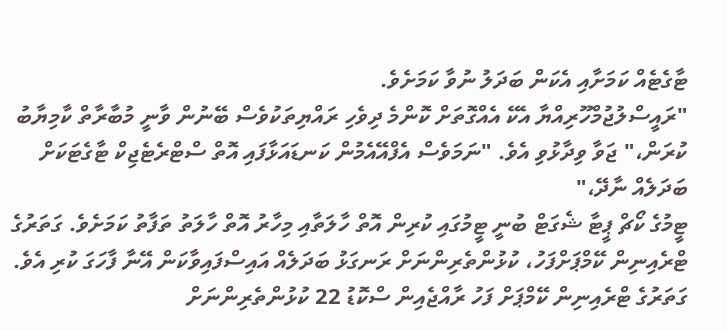ޓާގެޓެއް ކަމަށާއި އެކަން ބަދަލު ނުވާ ކަމަށެވެ.
"ރައީސްލުޖުމްހޫރިއްޔާ އެކޭ އެއްގޮތަށް ކޮންމެ ދިވެހި ރައްޔިތަކުވެސް ބޭނުން ވާނީ މުބާރާތް ކާމިޔާބު ކުރަން،" ޖަވާ ވިދާޅުވި އެވެ. "ނަމަވެސް އެފްއޭއެމުން ކަނޑައަޅާފައި އޮތް ސްޓްރެޓެޖިކް ޓާގެޓަކަށް ބަދަލެއް ނާދޭ،"
ޓީމުގެ ކޯޗް ޕީޓާ ޝެގަޓް ބުނީ ޓީމުގައި ކުރިން އޮތް ހާލަތާއި މިހާރު އޮތް ހާލަތު ތަފާތު ކަމަށެވެ. ގަތަރުގެ ޓްރެއިނިން ކޭމްޕަށްފަހު، ކުޅުންތެރިންނަށް ރަނގަޅު ބަދަލެއް އައިސްފައިވާކަން އޭނާ ފާހަގަ ކުރި އެވެ.
ގަތަރުގެ ޓްރެއިނިން ކޭމްޕަށް ފަހު ރާއްޖެއިން ސްކޮޑު 22 ކުޅުންތެރިންނަށް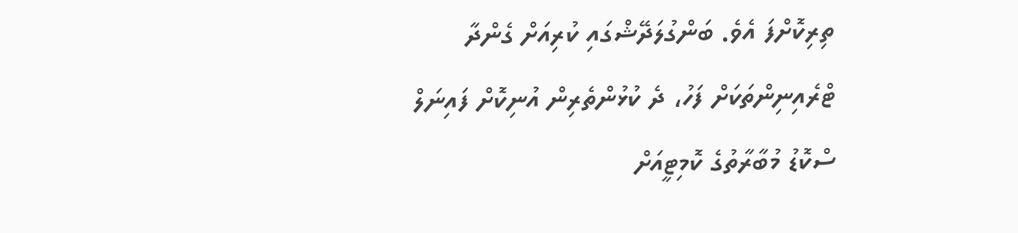ތިރިކޮށްފަ އެވެ. ބަންގުލަދޭޝްގައި ކުރިއަށް ގެންދާ ޓްރެއިނިންތަކަށް ފަހު، ދެ ކުޅުންތެރިން އުނިކޮށް ފައިނަލް ސްކޮޑު މުބާރާތުގެ ކޮމިޓީއަށް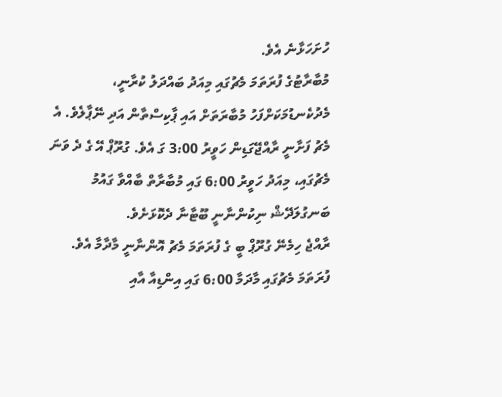ހުށަހަޅާނެ އެވެ.
މުބާރާޓުގެ ފުރަތަމަ މެޗުގައި މިއަދު ބައްދަލު ކުރާނީ، މެދުކެނޑުމަކަށްފަހު މުބާރަތަށް އައި ޕާކިސްތާން އަދި ނޭޕާލެވެ. އެ މެޗު ފަށާނީ ރާއްޖޭގަޑިން ހަވީރު 3:00 ގަ އެވެ. ގުރޫޕް އޭ ގެ ދެ ވަނަ މެޗުގައި، މިއަދު ހަވީރު 6:00 ގައި މުބާރާތް ބާއްވާ ގައުމު ބަނގުލަދޭޝް ނިކުންނާނީ ބޫޓާނާ ދެކޮޅަށެވެ.
ރާއްޖެ ހިމެނޭ ގުރޫޕް ބީ ގެ ފުރަތަމަ މެޗު އޮންނާނީ މާދާމާ އެވެ. ފުރަތަމަ މެޗުގައި މާދަމާ 6:00 ގައި އިންޑިއާ އާއި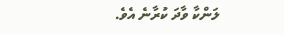ލަންކާ ވާދަ ކުރާނެ އެވެ.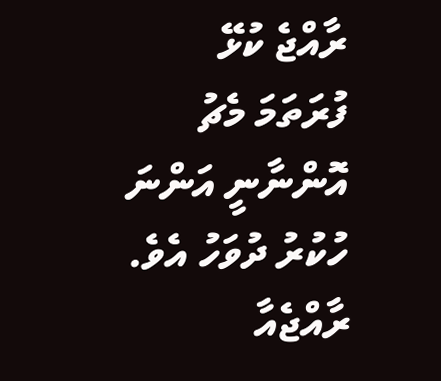ރާއްޖެ ކުޅޭ ފުރަތަމަ މެޗު އޮންނާނީ އަންނަ ހުކުރު ދުވަހު އެވެ. ރާއްޖެއާ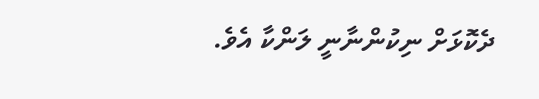ދެކޮޅަށް ނިކުންނާނީ ލަންކާ އެވެ.